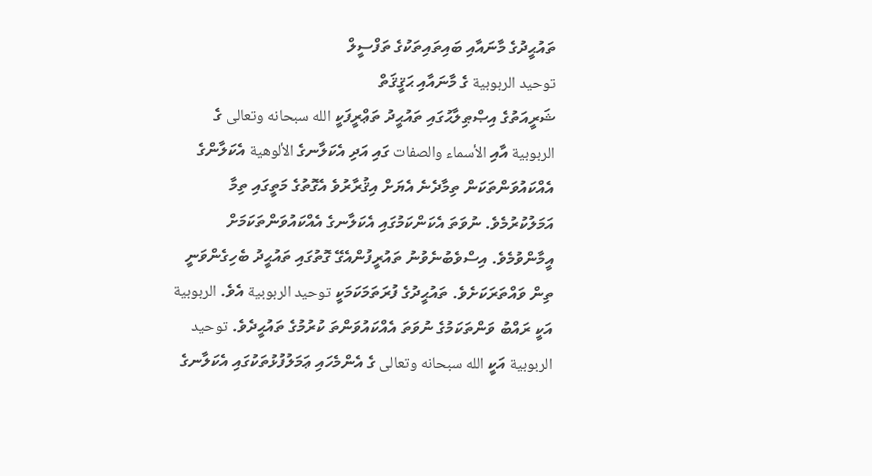ތައުޙީދުގެ މާނައާއި ބައިތައިތަކުގެ ތަފްސީލް
توحيد الربوبية ގެ މާނައާއި ޙަޤީޤަތް
ޝަރީއަތުގެ އިޞްޠިލާޙުގައި ތައުޙީދު ތަޢްރީފަކީ الله سبحانه وتعالى ގެ الربوبية އާއި الأسماء والصفات ގައި އަދި އެކަލާނގެ الألوهية އެކަލާންގެ އެއްކައުވަންތަކަން ތިމާދެނެ އެޔަށް އިޤުރާރުވެ އެގޮތުގެ މަތީގައި ތިމާ އަމަލުކުރުމެވެ. ނުވަތަ އެކަންކަމުގައި އެކަލާނގެ އެއްކައުވަންތަކަމަށް އީމާންވުމެވެ. އިސްވެބުނެވުނު ތައުރީފުންއެގޭ ގޮތުގައި ތައުޙީދު ބެހިގެންވަނީ ތިން ވައްތަރަކަށެވެ. ތައުޙީދުގެ ފުރަތަމަކަމަކީ توحيد الربوبية އެވެ. الربوبية އަކީ ރައްބު ވަންތަކަމުގެ ނުވަތަ އެއްކައުވަންތަ ކުރުމުގެ ތައުޙީދެވެ. توحيد الربوبية އަކީ الله سبحانه وتعالى ގެ އެންމެހައި ޢަމަލުފުޅުތަކުގައި އެކަލާނގެ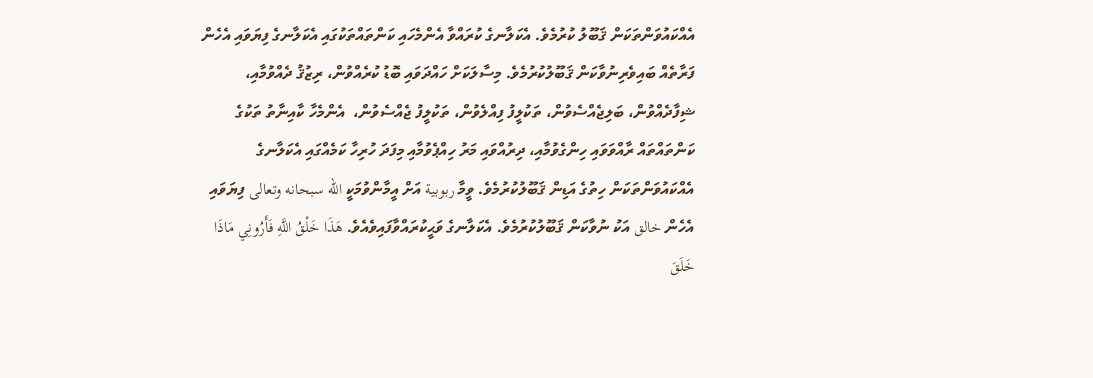އެއްކައުވަންތަކަން ޤަބޫލު ކުރުމެވެ. އެކަލާނގެ ކުރައްވާ އެންމެހައި ކަންތައްތަކުގައި އެކަލާނގެ ފިޔަވައި އެހެން ފަރާތެއް ބައިވެރިނުވާކަން ޤަބޫލުކުރުމެވެ. މިސާލަކަށް ހައްދަވައި ބޮޑު ކުރެއްވުން، ރިޒުޤު ދެއްވުމާއި، ޝިފާދެއްވުން، ބަލިޖެއްސެވުން، ތަކުލީފު ފިއްލެވުން، ތަކުލީފު ޖެއްސެވުން،  އެންމެހާ ކާއިނާތު ތަކުގެ ކަންތައްތައް ރާއްވަވައި ހިންގެވުމާއި، ދިރުއްވައި މަރު ހިއްޕެވުމާއި މިފަދަ ހުރިހާ ކަމެއްގައި އެކަލާނގެ އެއްކައުވަންތަކަން ހިތުގެ އަޑިން ޤަބޫލުކުރުމެވެ. ވީމާ ربوبية އަށް އީމާންވުމަކީ الله سبحانه وتعالى ފިޔަވައި އެހެން خالق އަކު ނުވާކަން ޤަބޫލުކުރުމެވެ. އެކަލާނގެ ވަޙީކުރައްވާފައިވެއެވެ. هَذَا خَلْقُ اللَّهِ فَأَرُونِي مَاذَا خَلَقَ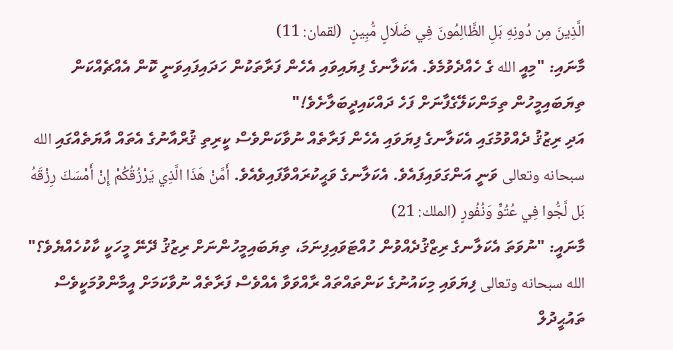الَّذِينَ مِن دُونِهِ بَلِ الظَّالِمُونَ فِي ضَلَالٍ مُّبِينٍ  (لقمان: 11)
މާނައި: "މިއީ الله ގެ ހެއްދެވުމެވެ. އެކަލާނގެ ފިޔައިވައި އެހެން ފަރާތަކުން ހަދައިފައިވަނީ ކޮން އެއްޗެއްކަން ތިޔަބައިމީހުން ތިމަންކަލޭގެފާނަށް ފަހެ ދައްކައިދީބަލާށެވެ!"
އަދި ރިޒުޤު ދެއްވުމުގައި އެކަލާނގެ ފިޔަވައި އެހެން ފަރާތެއް ނުވާކަންވެސް ކީރިތި ޤުރްއާނުގެ އެތައް އާޔަތެއްގައި الله سبحانه وتعالى ވަނީ އަންގަވައިފައެވެ. އެކަލާނގެ ވަޙީކުރައްވާފައިވެއެވެ. أَمَّنْ هَذَا الَّذِي يَرْزُقُكُمْ إِنْ أَمْسَكَ رِزْقَهُ بَل لَّجُّوا فِي عُتُوٍّ وَنُفُورٍ (الملك: 21)
މާނައީ: "ނުވަތަ އެކަލާނގެ ރިޒްޤުދެއްވުން ހުއްޓަވައިފިނަމަ، ތިޔަބައިމީހުންނަށް ރިޒުޤު ދޭނޭ މީހަކީ ކާކުހެއްޔެވެ؟"
الله سبحانه وتعالى ފިޔަވައި މިކައުނުގެ ކަންތައްތައް ރާއްވަވާ އެއްވެސް ފަރާތެއް ނުވާކަމަށް އީމާންވުމަކީވެސް ތައުޙީދުލް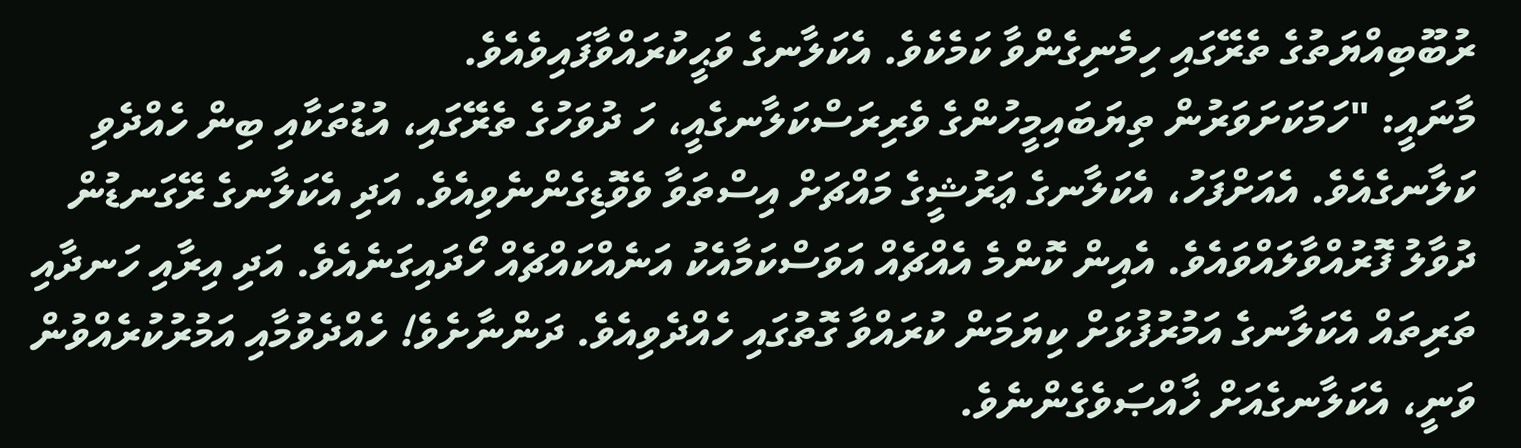ރުބޫބިއްޔަތުގެ ތެރޭގައި ހިމެނިގެންވާ ކަމެކެވެ. އެކަލާނގެ ވަޙީކުރައްވާފައިވެއެވެ.
މާނައީ: "ހަމަކަށަވަރުން ތިޔަބައިމީހުންގެ ވެރިރަސްކަލާނގެއީ، ހަ ދުވަހުގެ ތެރޭގައި، އުޑުތަކާއި ބިން ހެއްދެވި ކަލާނގެއެވެ. އެއަށްފަހު، އެކަލާނގެ ޢަރުޝީގެ މައްޗަށް އިސްތަވާ ވެވޮޑިގެންނެވިއެވެ. އަދި އެކަލާނގެ ރޭގަނޑުން ދުވާލު ފޮރުއްވާލައްވައެވެ. އެއިން ކޮންމެ އެއްޗެއް އަވަސްކަމާއެކު އަނެއްކައްޗެއް ހޯދައިގަނެއެވެ. އަދި އިރާއި ހަނދާއި ތަރިތައް އެކަލާނގެ އަމުރުފުޅަށް ކިޔަމަން ކުރައްވާ ގޮތުގައި ހެއްދެވިއެވެ. ދަންނާށެވެ! ހެއްދެވުމާއި އަމުރުކުރެއްވުން ވަނީ، އެކަލާނގެއަށް ޚާއްޞަވެގެންނެވެ.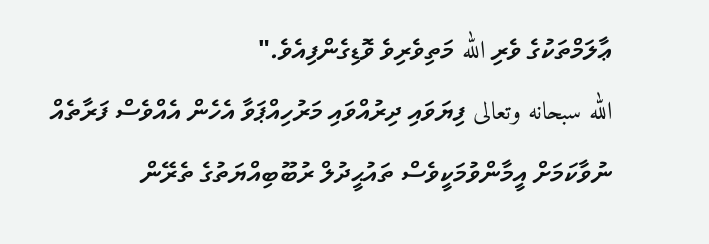ޢާލަމްތަކުގެ ވެރި الله މަތިވެރިވެ ވޮޑިގެންފިއެވެ."
الله سبحانه وتعالى ފިޔަވައި ދިރުއްވައި މަރުހިއްޕަވާ އެހެން އެއްވެސް ފަރާތެއް ނުވާކަމަށް އީމާންވުމަކީވެސް ތައުޙީދުލް ރުބޫބިއްޔަތުގެ ތެރޭން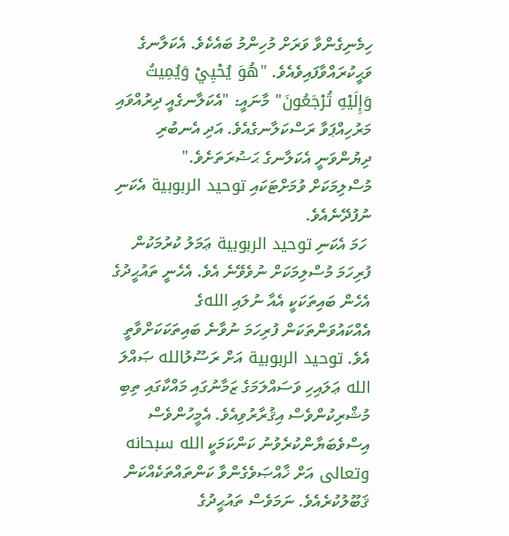ހިމެނިގެންވާ ވަރަށް މުހިންމު ބައެކެވެ. އެކަލާނގެ ވަޙީކުރައްވާފައިވެއެވެ. "هُوَ يُحْيِيْ وَيُمِيتُ وَإِلَيْهِ تُرْجَعُونَ" މާނައީ: "އެކަލާނގެއީ ދިރުއްވައި މަރުހިއްޕަވާ ރަސްކަލާނގެއެވެ. އަދި އެނބުރި ދިޔުންވަނީ އެކަލާނގެ ޙަޟުރަތަށެވެ."
މުސްލިމަކަށް ވުމަށްޓަކައި توحيد الربوبية އެކަނި ނުފުދޭނެއެވެ.
 ހަމަ އެކަނި توحيد الربوبية ޢަމަލު ކުރުމަކުން ފުރިހަމަ މުސްލިމަކަށް ނުވެވޭނެ އެވެ. އެހެނީ ތައުޙީދުގެ އެހެން ބައިތަކަކީ އެއާ ނުލައި اللهގެ އެއްކައުވަންތަކަން ފުރިހަމަ ނުވާނެ ބައިތަކަކަށްވާތީ އެވެ. توحيد الربوبية އަށް ރަސޫލުالله ޞައްލަ الله ޢަލައިހި ވަސައްލަމަގެ ޒަމާނުގައި މައްކާގައި ތިބި މުޝްރިކުންވެސް އިޤުރާރުވިއެވެ. އެމީހުންވެސް އިސްވެބަޔާންކުރެވުނު ކަންކަމަކީ الله سبحانه وتعالى އަށް ޚާއްޞަވެގެންވާ ކަންތައްތަކެއްކަން ޤަބޫލުކުރެއެވެ. ނަމަވެސް ތައުޙީދުގެ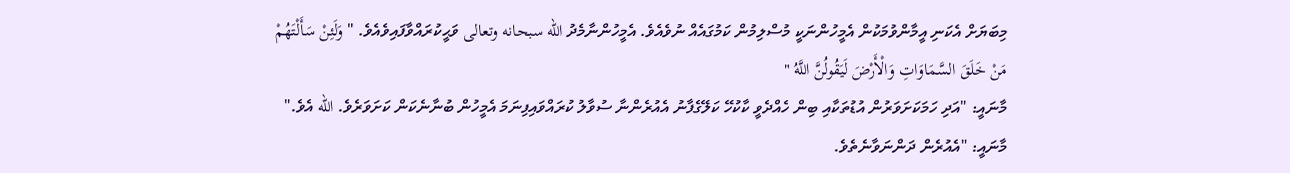މިބަޔަށް އެކަނި އީމާންވުމަކުން އެމީހުންނަކީ މުސްލިމުން ކަމުގައެއް ނުވެއެވެ. އެމީހުންނާމެދު الله سبحانه وتعالى ވަޙީކުރައްވާފައިވެއެވެ. " وَلَئِنْ سَأَلْتَهُمْ مَنْ خَلَقَ السَّمَاوَاتِ وَالْأَرْضَ لَيَقُولُنَّ اللَّهُ "
މާނައީ: "އަދި ހަމަކަށަވަރުން އުޑުތަކާއި ބިން ހެއްދެވީ ކާކުހޭ ކަލޭގެފާނު އެއުރެންނާ ސުވާލު ކުރައްވައިފިނަމަ އެމީހުން ބުނާނެކަން ކަށަވަރެވެ. الله އެވެ."
މާނައީ: "އެއުރެން ދަންނަވާނެތެވެ.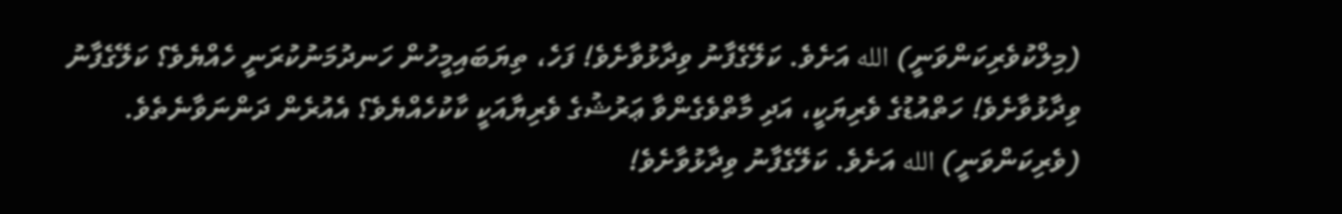(މިލްކުވެރިކަންވަނީ) الله އަށެވެ. ކަލޭގެފާނު ވިދާޅުވާށެވެ! ފަހެ، ތިޔަބައިމީހުން ހަނދުމަނުކުރަނީ ހެއްޔެވެ؟ ކަލޭގެފާނު ވިދާޅުވާށެވެ! ހަތްއުޑުގެ ވެރިޔަކީ، އަދި މާތްވެގެންވާ ޢަރުޝުގެ ވެރިޔާއަކީ ކާކުހެއްޔެވެ؟ އެއުރެން ދަންނަވާނެތެވެ. (ވެރިކަންވަނީ) الله އަށެވެ. ކަލޭގެފާނު ވިދާޅުވާށެވެ!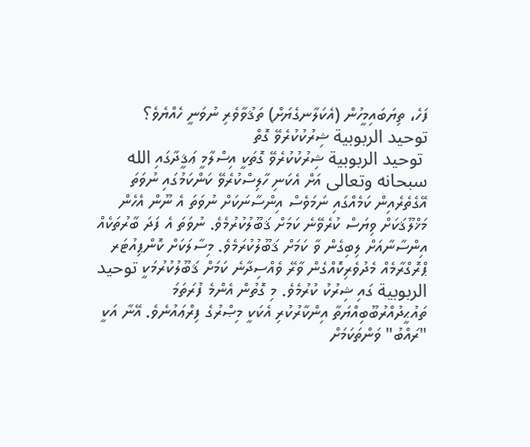ފަހެ، ތިޔަބައިމީހުން (އެކަލާނގެޔަށް) ތަޤުވާވެރި ނުވަނީ ހެއްޔެވެ؟
توحيد الربوبية ޝިރުކުކުރެވޭ ގޮތް
 توحيد الربوبية ޝިރުކުކުރެވޭ ގޮތަކީ އިސްލާމީ ޢަޤީދާގައި الله سبحانه وتعالى އަށް އެކަނި ހާލިސްކުރެވޭ ކަންކަމުގައި ނުވަތަ އޭގެތެރެއިން ކަމެއްގައި ނަމަވެސް އިންސާނަކަށް ނުވަތަ އެ ނޫން އެހެން މަޚްލޫޤަކަށް ވިޔަސް ކުރެވޭނެ ކަމަށް ޤަބޫލުކުރުމެވެ. ނުވަތަ އެ ފަދަ ބާރުތަކެއް އިންސާނާއަށް ލިބިގެން ވާ ކަމަށް ޤަބޫލުކުރަމެވެ. މިސާލަކަށް ކޮންޕިއުޓަރ ޕްރޮގްރާމެއް މެދުވެރިކޮއްގެން ވާރޭ ވެއްސިދާނެ ކަމަށް ޤަބޫލުކުރުމަކީ توحيد الربوبية ގައި ޝިރުކު ކުރުމެވެ. މި ގޮތުން އެންމެ ފުރަތަމަ ތައުޙީދުއްރުބޫބިއްޔަތާ އިންކާރުކުރި އެކަކީ މިޞްރުގެ ފިރްޢައުނެވެ. އޭނާ އަކީ "ރައްބު" ވަންތަކަމަށް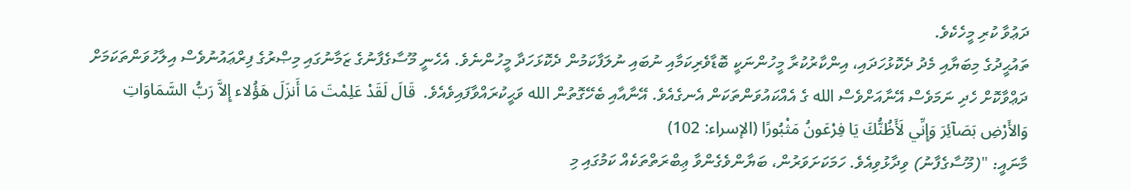ދަޢުވާ ކުރި މީހެކެވެ.
ތައުޙީދުގެ މިބަޔާއި މެދު ދެކޮޅުހަދައި، އިންކާރުކުރާ މީހުންނަކީ ބޮޑާވެރިކަމާއި ނުބައި ނުލަފާކަމުން ދެކޮޅަހަދާ މީހުންނެވެ. އެހެނީ މޫސާގެފާނުގެ ޒަމާނުގައި މިޞްރުގެ ފިރްޢައުނުވެސް އިލާހުވަންތަކަމަށް ދަޢްވާކޮށް ހެދި ނަމަވެސް އޭނާއަށްވެސް الله ގެ އެއްކައުވަންތަކަން އެނގެއެވެ. އޭނާއާއި ބެހޭގޮތުން الله ވަޙީކުރައްވާފައިވެއެވެ.  قَالَ لَقَدْ عَلِمْتَ مَا أَنزَلَ هَؤُلاء إِلاَّ رَبُّ السَّمَاوَاتِ وَالأَرْضِ بَصَآئِرَ وَإِنِّي لَأَظُنُّكَ يَا فِرْعَونُ مَثْبُورًا (الإسراء: 102)
މާނައީ: "(މޫސާގެފާނު) ވިދާޅުވިއެވެ. ހަމަކަށަވަރުން، ބަޔާންވެގެންވާ ޢިބްރަތްތަކެއް ކަމުގައި މި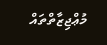މުޢްޖިޒާތްތައް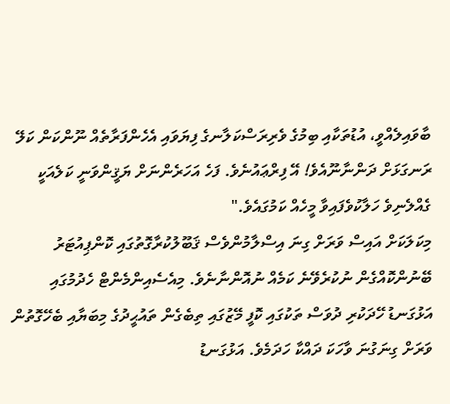ބާވައިލެއްވީ، އުޑުތަކާއި ބިމުގެ ވެރިރަސްކަލާނގެ ފިޔަވައި އެހެންފަރާތެއް ނޫންކަން ކަލޭ ރަނގަޅަށް ދަންނާނޫއެވެ! އޭ ފިރްޢައުނެވެ. ފަހެ އަހަރެންނަށް ޔަޤީންވަނީ ކަލެއަކީ ގެއްލެނިވެ ހަލާކުވެފައިވާ މީހެއް ކަމުގައެވެ."
މިކަލަކަށް އައިސް ވަރަށް ގިނަ އިސްލާމުންވެސް ޤަބޫލުކުރާގޮތުގައި ކޮންޕިއުޓަރު ބޭނުންކޮއްގެން ނުކުރެވޭނެ ކަމެއް ނުއޮންނާނެވެ. މިއެސެއިންމެންޓް ހެދުމުގައި އަޅުގަނޑު ހޭދަކުރި ދުވަސް ތަކުގައި ކޮފީ މޭޒުގައި ތިބެގެން ތައުޙީދުގެ މިބަޔާއި ބެހޭގޮތުން ވަރަށް ގިނަގުނަ ވާހަކަ ދައްކާ ހަދަމެވެ. އަޅުގަނޑު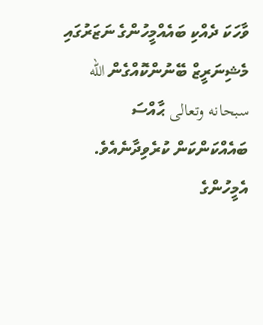ވާހަކަ ދެއްކި ބައެއްމީހުންގެ ނަޒަރުގައި މެޝިނަރީޒް ބޭނުންކޮއްގެން الله سبحانه وتعالى ޙާއްސަ ބައެއްކަންކަން ކުރެވިދާނެއެވެ. އެމީހުންގެ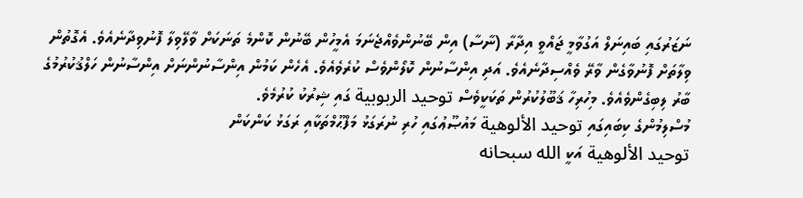ނަޒަރުގައި ބައިނަލް އަގުވާމީ ޖައްވީ އިދާރާ (ނާސާ) އިން ބޭނުންވެއްޖެނަމަ އެމީހުން ބޭނުން ކޮންމެ ތަނަކަށް ވާލޭވިލާ ފޮނުވިދާނެއެވެ. އެގޮތުން ވިލާތަށް ފޮނުވާގެން ވާރޭ ވެއްސިދާނެއެވެ. އަދި އިންސާނުން ކޮލޯންވެސް ކުރެވެއެވެ. އެހެން ކަމުން އިންސާނުންނަށް އިންސާނުން ހަލްޤުކުރުމުގެ ބާރު ލިބިގެންވެއެވެ. މިހުރިހާ ޤަބޫލުކުރުން ތަކަކީވެސް توحيد الربوبية ގައި ޝިރުކު ކުރުމެވެ.
މުސްލިމުންގެ ކިބައިގައި توحيد الألوهية މައުޞޫޢުގައި ހުރި ނުރަގަޅު މަފްޙޫމްތަކާއި ރަގަޅު ކަންކަން
توحيد الألوهية އަކީ الله سبحانه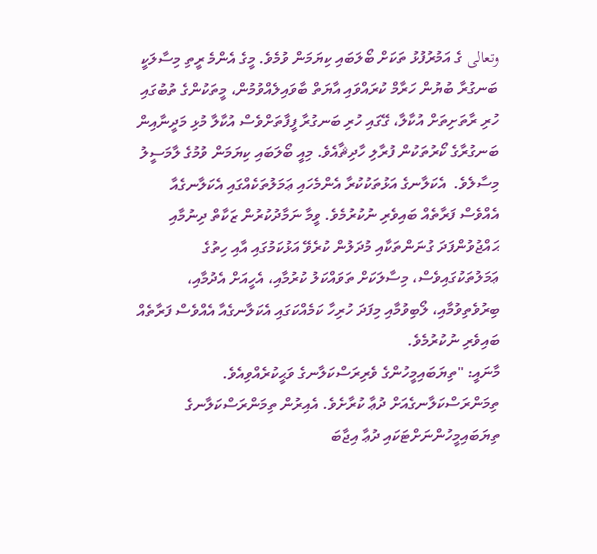وتعالى ގެ އަމުރުފުޅު ތަކަށް ބޯލަބައި ކިޔަމަން ވުމެވެ. މީގެ އެންމެ ރީތި މިސާލަކީ ބަނގުރާ ބުޔުން ހަރާމް ކުރައްވައި އާޔަތް ބާވައިލެއްވުމުން، މީތަކުންގެ ތުބުގައި ހުރި ރާތަށިތަށް އުކާލާ، ގޭގައި ހުރި ބަނގުރާ ފީފާތަށްވެސް އުކާލާ މުޅި މަދީނާއިން ބަނގުރާގެ ކޯރުތަކުން ފުރާލި ހާދިޘާއެވެ. މިއީ ބޯލަބައި ކިޔަމަން ވުމުގެ ލާމަސީލު މިސާލެވެ.  އެކަލާނގެ އަޅުތަކުކުރާ އެންމެހައި ޢަމަލުތަކެއްގައި އެކަލާނގެއާ އެއްވެސް ފަރާތެއް ބައިވެރި ނުކުރުމެވެ. ވީމާ ނަމާދުކުރުން ޒަކާތް ދިނުމާއި ޙައްޖުވުންފަދަ ގުނަންތަކާއި މުދަލުން ކުރެވޭ އަޅުކަމުގައި އާއި ހިތުގެ ޢަމަލުތަކުގައިވެސް، މިސާލަކަށް ތަވައްކަލު ކުރުމާއި، އެހީއަށް އެދުމާއި، ބިރުވެތިވުމާއި، ލޯބިވުމާއި މިފަދަ ހުރިހާ ކަމެއްކަގައި އެކަލާނގެއާ އެއްވެސް ފަރާތެއް ބައިވެރި ނުކުރުމެވެ.
މާނައީ: "ތިޔަބައިމީހުންގެ ވެރިރަސްކަލާނގެ ވަޙީކުރެއްވިއެވެ. ތިމަންރަސްކަލާނގެއަށް ދުޢާ ކުރާށެވެ. އެއިރުން ތިމަންރަސްކަލާނގެ ތިޔަބައިމީހުންނަށްޓަކައި ދުޢާ އިޖާބަ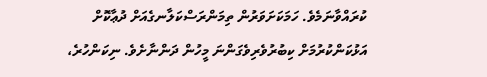ކުރައްވާނަމެވެ. ހަމަކަށަވަރުން ތިމަންރަސްކަލާނގެއަށް ދުޢާކޮށް އަޅުކަންކުރުމަށް ކިބުރުވެރިވެގަންނަ މީހުން ދަންނާށެވެ. ނިކަންހުރެ،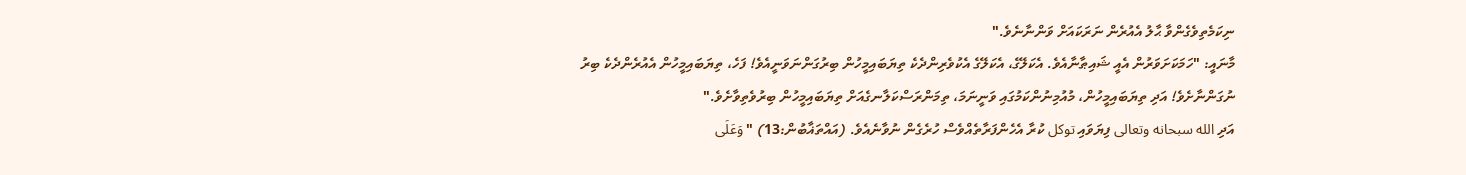ނިކަމެތިވެގެންވާ ޙާލު އެއުރެން ނަރަކައަށް ވަންނާނެވެ."
މާނައީ: "ހަމަކަށަވަރުން އެއީ ޝައިޠާނާއެވެ. އެކަލޭގެ، އެކަލޭގެ އެކުވެރިންދެކެ ތިޔަބައިމީހުން ބިރުގަންނަވަނީއެވެ! ފަހެ، ތިޔަބައިމީހުން އެއުރެންދެކެ ބިރު ނުގަންނާށެވެ! އަދި ތިޔަބައިމީހުން، މުއުމިނުންކަމުގައި ވަނީނަމަ، ތިމަންރަސްކަލާނގެއަށް ތިޔަބައިމީހުން ބިރުވެތިވާށެވެ."
އަދި الله سبحانه وتعالى ފިޔަވައި توكل ކުރާ އެހެންފަރާތެއްވެސް ހުރެގެން ނުވާނެއެވެ. (އައްތަޣާބުން:13) " وَعَلَى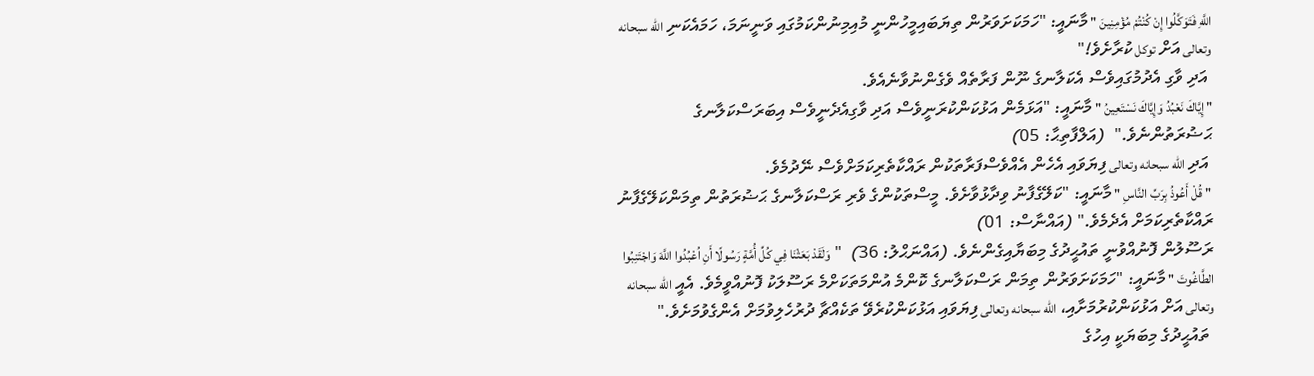اللَّهِ فَتَوَكَّلُوا إِنْ كُنْتُمْ مُؤْمِنِينَ " މާނައީ: "ހަމަކަށަވަރުން ތިޔަބައިމީހުންނީ މުއިމިނުންކަމުގައި ވަނީނަމަ، ހަމައެކަނި الله سبحانه وتعالى އަށް توكل ކުރާށެވެ!"
 އަދި ވާގި އެދުމުގައިވެސް އެކަލާނގެ ނޫން ފަރާތެއް ވެގެންނުވާނެއެވެ.
" إِيَّاكَ نَعْبُدُ وَإِيَّاكَ نَسْتَعِينُ " މާނައީ: "އަޅަމެން އަޅުކަންކުރަނީވެސް އަދި ވާގިއެދެނީވެސް އިބަރަސްކަލާނގެ ޙަޟުރަތުންނެވެ."  (އަލްފާތިޙާ: 05)
 އަދި الله سبحانه وتعالى ފިޔަވައި އެހެން އެއްވެސްފަރާތަކުން ރައްކާތެރިކަމަށްވެސް ނޭދުމެވެ.
 " قُلْ أَعُوذُ بِرَبِّ النَّاسِ " މާނައީ: "ކަލޭގެފާނު ވިދާޅުވާށެވެ. މީސްތަކުންގެ ވެރި ރަސްކަލާނގެ ޙަޟުރަތުން ތިމަންކަލޭގެފާނު ރައްކާތެރިކަމަށް އެދެމެވެ." (އައްނާސް: 01)
ރަސޫލުން ފޮނުއްވުނީ ތައުޙީދުގެ މިބަޔާއިގެންނެވެ. (އައްނަޙްލު: 36)  " وَلَقَدْ بَعَثْنَا فِي كُلِّ أُمَّةٍ رَسُولًا أَنِ اُعْبُدُوا اللَّهَ وَاجْتَنِبُوا الطَّاغُوتَ " މާނައީ: "ހަމަކަށަވަރުން ތިމަން ރަސްކަލާނގެ ކޮންމެ އުންމަތަކަށްމެ ރަސޫލަކު ފޮނުއްވީމެވެ. އެއީ الله سبحانه وتعالى އަށް އަޅުކަންކުރުމަށާއި، الله سبحانه وتعالى ފިޔަވައި އަޅުކަންކުރެވޭ ތަކެއްޗާ ދުރުހެލިވުމަށް އެންގެވުމަށެވެ."
 ތައުޙީދުގެ މިބަޔަކީ އިހުގެ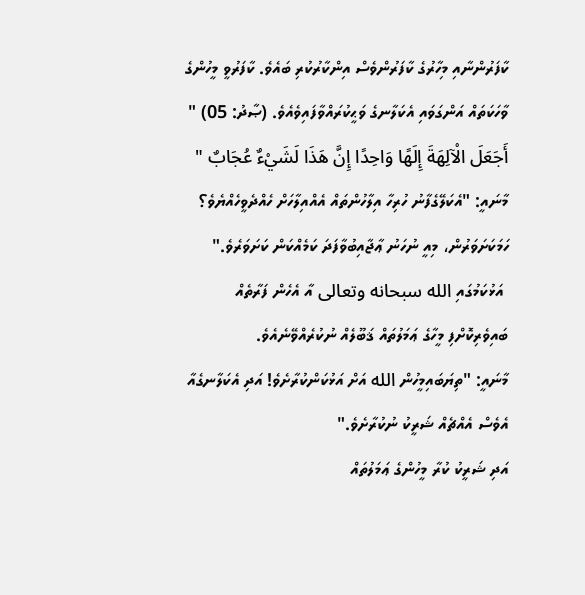ކާފަރުންނާއި މިހާރުގެ ކާފަރުންވެސް އިންކާރުކުރި ބައެވެ. ކާފަރުވީ މީހުންގެ ވާހަކަތައް އަންގަވައި އެކަލާނގެ ވަޙީކުރައްވާފައިވެއެވެ. (ޞާދު: 05) " أَجَعَلَ الْآلِهَةَ إِلَهًا وَاحِدًا إِنَّ هَذَا لَشَيْءٌ عُجَابٌ " މާނައީ: "އެކަލޭގެފާނު ހުރިހާ އިލާހުންތައް އެއްއިލާހަށް ހެއްދެވީހެއްޔެވެ؟ ހަމަކަށަވަރުން، މިއީ ނުހަނު ޢާޖާއިބުވާފަދަ ކަމެއްކަން ކަށަވަރެވެ."
 އަޅުކަމުގައި الله سبحانه وتعالى އާ އެހެން ފަރާތެއް ބައިވެރިކޮށްފި މީހާގެ ޢަމަލުތައް ޤަބޫލެއް ނުކުރެއްވޭނެއެވެ.
މާނައީ: "ތިޔަބައިމީހުން الله އަށް އަޅުކަންކުރާށެވެ! އަދި އެކަލާނގެއާ އެވެސް އެއްޗެއް ޝަރީކު ނުކުރާށެވެ."
އަދި ޝަރީކު ކުރާ މީހުންގެ ޢަމަލުތައް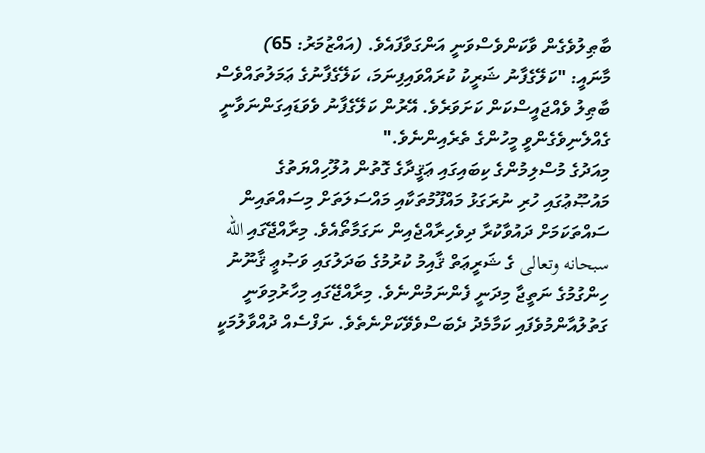ބާޠިލުވެގެން ވާކަންވެސްވަނީ އަންގަވާފައެވެ. (އައްޒުމަރު: 65)
މާނައީ: "ކަލޭގެފާނު ޝަރީކު ކުރައްވައިފިނަމަ، ކަލޭގެފާނުގެ ޢަމަލުތައްވެސް ބާޠިލު ވެއްޖައީސްކަން ކަށަވަރެވެ. އޭރުން ކަލޭގެފާނު ވެވަޑައިގަންނަވާނީ ގެއްލެނިވެގެންވީ މީހުންގެ ތެރެއިންނެވެ."
މިއަދުގެ މުސްލިމުންގެ ކިބައިގައި ޢަޤީދާގެ ގޮތުން އުލޫހިއްޔަތުގެ މައުޞޫޢުގައި ހުރި ނުރަގަޅު މައްފޫމުތަކާއި މައްސަލަތަށް މިސައްތައިން ސައްތަކަމަށް ދައުވާކުރާ ދިވެހިރާއްޖެއިން ނަގަމާތޯއެވެ. މިރާއްޖޭގައި الله سبحانه وتعالى ގެ ޝަރީޢަތް ޤާއިމު ކުރުމުގެ ބަދަލުގައި ވަޞުޢީ ޤާނޫނު ހިންގުމުގެ ނަތީޖާ މިދަނީ ފެންނަމުންނެވެ. މިރާއްޖޭގައި މިހާރުމިވަނީ ގަތުލުއާންމުވެފައި ކަމާމެދު ދެބަސްވެވޭކަށްނެތެވެ. ނަފްސެއް ދުއްވާލުމަކީ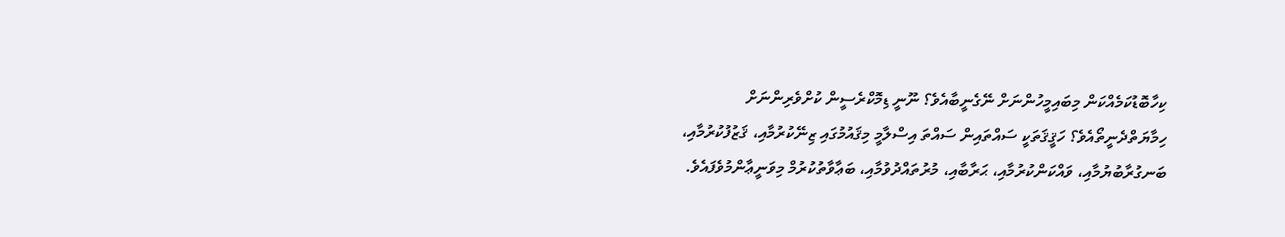ކިހާބޮޑުކަމެއްކަން މިބައިމީހުންނަށް ނޭގެނީބާއެވެ؟ ނޫނީ ޑިމޮކްރެސީން ކުށްވެރިންނަށް ހިމާޔަތްދެނީތޯއެވެ؟ ހަޤީޤަތަކީ ސައްތައިން ސައްތަ އިސްލާމީ މިޤައުމުގައި ޒިނޭކުރުމާއި، ޤަޒުފުކުރުމާއި، ބަނގުރާބުޔުމާއި، ވައްކަންކުރުމާއި، ޙަރާބާއި، މުރުތައްދުވުމާއި، ބަޢާވާތުކުރުމް މިވަނީޢާންމުވެފައެވެ.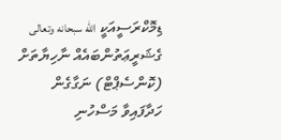ޑިމޮކްރަސީއަކީ الله سبحانه وتعالى ގެޝަރީޢަތުންބައެއް ނާހިޔާތަށް (ކޮންސެޕްޓް) ނަގާގެން ހަދާފައިވާ މަސްހުނި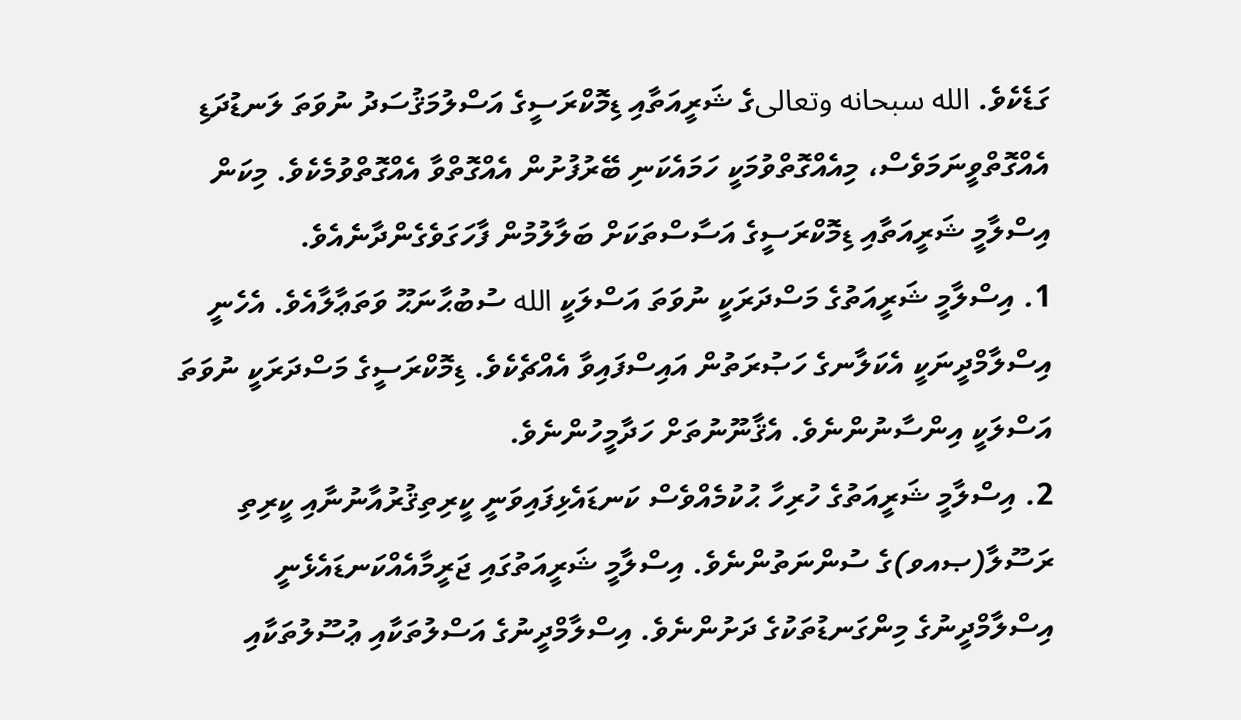ގަޑެކެވެ. الله سبحانه وتعالىގެ ޝަރީއަތާއި ޑިމޮކްރަސީގެ އަސްލުމަޤުސަދު ނުވަތަ ލަނޑުދަޑި އެއްގޮތްވީނަމަވެސް، މިއެއްގޮތްވުމަކީ ހަމައެކަނި ބޭރުފުށުން އެއްގޮތްވާ އެއްގޮތްވުމެކެވެ. މިކަން އިސްލާމީ ޝަރީއަތާއި ޑިމޮކްރަސީގެ އަސާސްތަކަށް ބަލާލުމުން ފާހަގަވެގެންދާނެއެވެ.
1. އިސްލާމީ ޝަރީއަތުގެ މަސްދަރަކީ ނުވަތަ އަސްލަކީ الله ސުބުޙާނަޙޫ ވަތަޢާލާއެވެ. އެހެނީ އިސްލާމްދީނަކީ އެކަލާނގެ ހަޞުރަތުން އައިސްފައިވާ އެއްޗެކެވެ. ޑިމޮކްރަސީގެ މަސްދަރަކީ ނުވަތަ އަސްލަކީ އިންސާނުންނެވެ. އެޤާނޫނުތަށް ހަދާމީހުންނެވެ.
2. އިސްލާމީ ޝަރީއަތުގެ ހުރިހާ ޙުކުމެއްވެސް ކަނޑައެޅިފައިވަނީ ކީރިތިޤުރުއާނުނާއި ކީރިތި ރަސޫލާ(ޞއވ)ގެ ސުންނަތުންނެވެ. އިސްލާމީ ޝަރީއަތުގައި ޖަރީމާއެއްކަނޑައެޅެނީ އިސްލާމްދީނުގެ މިންގަނޑުތަކުގެ ދަށުންނެވެ. އިސްލާމްދީނުގެ އަސްލުތަކާއި ޢުސޫލުތަކާއި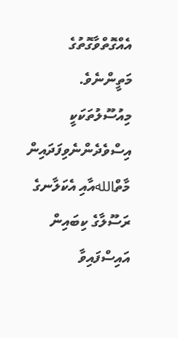އެއްގޮތްވާގޮތުގެ މަތީންނެވެ.  މިއުސޫލުތަކަކީ އިސްވެދެންނެވިފަދައިން މާތްاللهއާއި އެކަލާނގެ ރަސޫލާގެ ކިބައިން އައިސްފައިވާ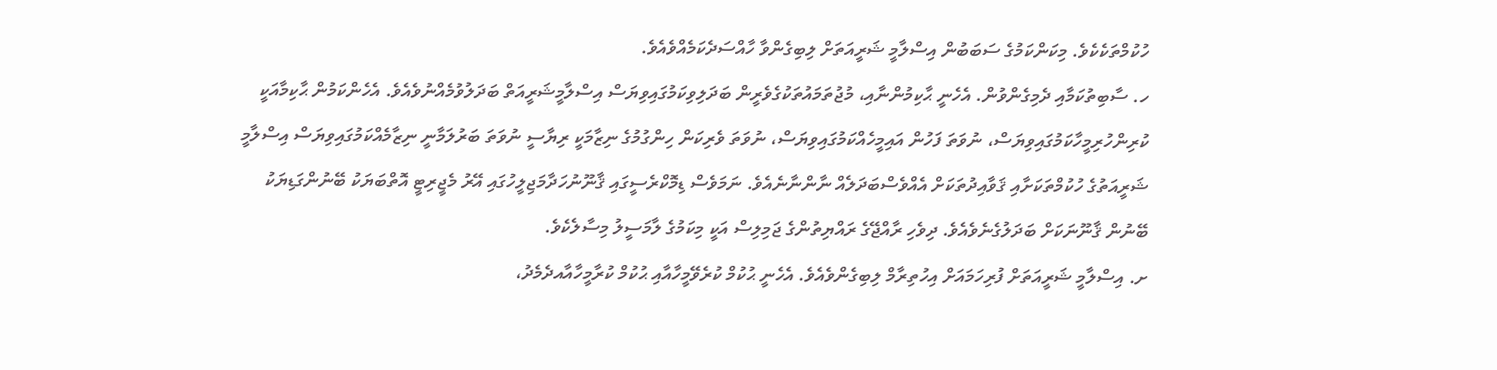ހުކުމްތަކެކެވެ. މިކަންކަމުގެ ސަބަބުން އިސްލާމީ ޝަރީއަތަށް ލިބިގެންވާ ހާއްސަދެކަމެއްވެއެވެ.
ހ. ސާބިތުކަމާއި ދެމިގެންވުން. އެހެނީ ޙާކިމުންނާއި، މުޖުތަމައުތަކުގެވެރީން ބަދަލިވިކަމުގައިވިޔަސް އިސްލާމީޝަރީއަތް ބަދަލުވުމެއްނުވެއެވެ. އެހެންކަމުން ޙާކިމާއަކީ ކުރިންހުރިމީހާކަމުގައިވިޔަސް، ނުވަތަ ފަހުން އައިމީހެއްކަމުގައިވިޔަސް، ނުވަތަ ވެރިކަން ހިންގުމުގެ ނިޒާމަކީ ރިޔާސީ ނުވަތަ ބަރުލަމާނީ ނިޒާމެއްކަމުގައިވިޔަސް އިސްލާމީ ޝަރީއަތުގެ ހުކުމްތަކަށާއި ޤަވާއިދުތަކަށް އެއްވެސްބަދަލެއް ނާންނާނެއެވެ. ނަމަވެސް ޑިމޮކްރެސީގައި ޤާނޫނުހަދާމަޖިލީހުގައި އޭރު މެޖީރިޓީ އޮތްބަޔަކު ބޭނުންގަޑިޔަކު ބޭނުން ޤާނޫނަކަށް ބަދަލުގެނެވެއެވެ. ދިވެހި ރާއްޖޭގެ ރައްޔިތުންގެ ޖަމިލިސް އަކީ މިކަމުގެ ލާމަސީލު މިސާލެކެވެ.
ށ. އިސްލާމީ ޝަރީއަތަށް ފުރިހަމައަށް އިހުތިރާމް ލިބިގެންވެއެވެ. އެހެނީ ޙުކުމް ކުރެވޭމީހާއާއި ޙުކުމް ކުރާމީހާއާއދެމެދު،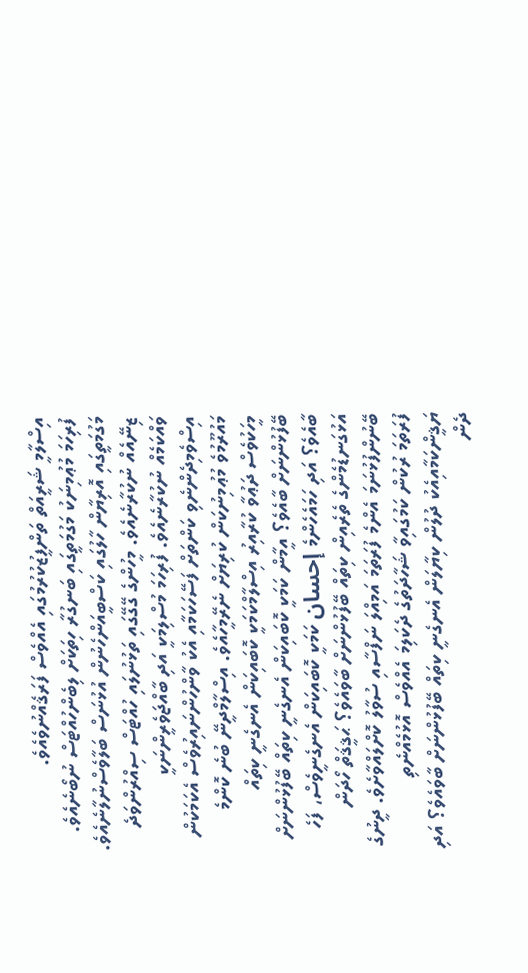އިސްލާމީ ޝަރީއަތް ތަންފީޒުކުރުމުގައި އެއްވެސް ފަރަޤެއްނުވެއެވެ.
ފުރިހަމަ މުޢުމިނަކު މަގުމަތީގައި ބަނގުރާ ހިތަކަށް ލިބެންހުއްޓަސް ނުބޯނެއެވެ. މަގުމަތީގައި އޮރިޔާން ހާލުގައި ކަސްބީއަންހެނުން އުޅުނަސް ބަލާވެސްނުލާނެއެވެ. ޒިނޭއެއް ނުކުރާނެއެވެ. މީހުންގެ ގޭގޭގައި ތަޅުނުލައި ހުއްޓަސް ސިއްރުންވަދެ ވައްކަމެއް ނުކުރާނެއެވެ. ފުރިހަމަ މުސްލިމަކީ އަދި ބާއްޖަވެރީންނަކީ އިސްވެމިދެންނެވި ކަންތަށް ފަސޭހަކަމާއި އެކު ވާންހުންނައިރުވެސް އެކަމަކުން މައުރޫމުވެ މުޢުމިނުކަން ކުރިޔަށް ނެރޭމީހާއެވެ. އިސްލާމްދީނޭ ބުނެ ކޮންމެ މީހަކުވެސް ދަޢުވާ ކުރާއިރު އިސްލާމްކަމަކީ ކޮބައިކަން އެނގެނީ ކިތައް ބޭފުޅުންނަށް ބާއެވެ؟ އީމާން ކަމަކީ ކޮބައިކަން އެނގެނީ ކިތައް ބޭފުޅުންނަށް ބާއެވެ؟ އަދި ހަމައެހެންމެ إحسان ކަމަކީ ކޮބައިކަން އެނގެނީވެސް، ފަހެ އަޅުގަނޑުމެންގެ ތެރެއިން ކިތައް ބޭފުޅުންނަށް ބާވައެވެ؟ ޙަޤީޤަތް ހޯދަން ބޭނުންފުޅުނަމަ އެންމެ ފުރަތަމަ އަމިއްލަ ނަފްސާއި ސުވާލު ކޮށްލައްވާށެވެ. ދީނުގެ ފުރަތަމަ ރުކުން ކަމުގައިވާ ޝަހާދަތުގެ ދެކަލިމަ އެއްވެސް އޮޅުމެއްނެތި ޔަޤީންކަމާއިއެކު ދުލުން ކިޔާލަން އެނގެނީ ކިތައް ބޭފުޅުންނަށް ބާވައެވެ؟ އަދި ދެން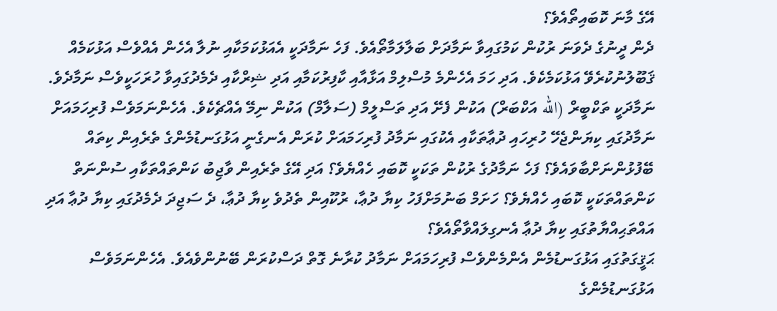އޭގެ މާނަ ކޮބައިތޯއެވެ؟
ދެން ދީނުގެ ދެވަނަ ރުކުން ކަމުގައިވާ ނަމާދަށް ބަލާލަމާތޯއެވެ. ފަހެ ނަމާދަކީ އެއަޅުކަމަކާއި ނުލާ އެހެން އެއްވެސް އަޅުކަމެއް ޤަބޫލުނުކުރެވޭ އަޅުކަމެކެވެ. އަދި ހަމަ އެހެންމެ މުސްލިމް އަޅާއާއި ކާފިރުކަމާއި އަދި ޝިރްކާއި ދެމެދުގައިވާ ހުރަހަކީވެސް ނަމާދެވެ. ނަމާދަކީ ތަކްބީރް (الله އަކްބަރް) އަކުން ފެށޭ އަދި ތަސްލީމް (ސަލާމް) އަކުން ނިމޭ އެއްޗެކެވެ. އެހެންނަމަވެސް ފުރިހަމައަށް ނަމާދުގައި ކިޔަންޖެހޭ ހުރިހައި ދުޢާތަކާއި އެކުގައި ނަމާދު ފުރިހަމައަށް ކުރަން އެނގެނީ އަޅުގަނޑުމެންގެ ތެރެއިން ކިތައް ބޭފުޅުންނަށްބާވައެވެ؟ ފަހެ ނަމާދުގެ ރުކުން ތަކަކީ ކޮބައި ހެއްޔެވެ؟ އަދި އޭގެ ތެރެއިން ވާޖިބު ކަންތައްތަކާއި ސުންނަތް ކަންތައްތަކަކީ ކޮބައި ހެއްޔެވެ؟ ހަށަމް ބަނުމަށްފަހު ކިޔާ ދުޢާ، ރުކޫއިން ތެދުވެ ކިޔާ ދުޢާ، ދެ ސަޖިދަ ދެމެދުގައި ކިޔާ ދުޢާ އަދި އައްތަޙިއްޔާތުގައި ކިޔާ ދުޢާ އެނގިލައްވާތޯއެވެ؟
ޙަޤީގަތުގައި އަޅުގަނޑުމެން އެންމެންވެސް ފުރިހަމައަށް ނަމާދު ކުރާނެ ގޮތް ދަސްކުރަން ބޭނުންވެއެވެ. އެހެންނަމަވެސް އަޅުގަނޑުމެންގެ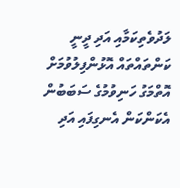ލަދުވެތިކަމާއި އަދި ދީނީ ކަންތައްތައް އޮޅުންފިލުވުމަށް އޮތްމަގު ހަނިވުމުގެ ސަބަބުން އެކަންކަން އެނގިފައި އަދި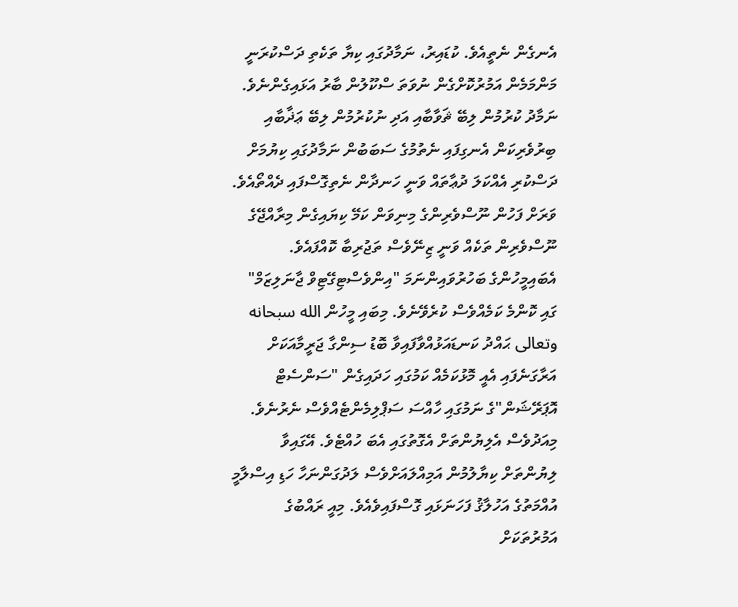އެނގެން ނެތީއެވެ. ކުޑައިރު، ނަމާދުގައި ކިޔާ ތަކެތި ދަސްކުރަނީ މަންމަމެން އަމުރުކޮށްގެން ނުވަތަ ސްކޫލުން ބާރު އަޅައިގެންނެވެ. ނަމާދު ކުރުމުން ލިބޭ ޘަވާބާއި އަދި ނުކުރުމުން ލިބޭ ޢަޛާބާއި ބިރުވެރިކަން އެނގިފައި ނެތުމުގެ ސަބަބުން ނަމާދުގައި ކިޔުމަށް ދަސްކުރި އެއްކަލަ ދުޢާތައް ވަނީ ހަނދާން ނެތިގޮސްފައި ދެއްތޯއެވެ.
ވަރަށް ފަހުން ނޫސްވެރިންގެ މިނިވަން ކަމޭ ކިޔައިގެން މިރާއްޖޭގެ ނޫސްވެރިން ތަކެއް ވަނީ ޒިނޭވެސް ތަޖުރިބާ ކޮއްފައެވެ. އެބައިމީހުންގެ ބަހުރުވައިންނަމަ "އިންވެސްޓިގޭޓިވް ޖާނަލިޒަމް" ގައި ކޮންމެ ކަމެއްވެސް ކުރެވޭނެވެ. މިބައި މީހުން الله سبحانه وتعالى ޙައްދު ކަނޑައަޅުއްވާފައިވާ ބޮޑު ސިންގާ ޖަރީމާއަކަށް އަރާގަނެފައި އެއީ މޮޅުކަމެއް ކަމުގައި ހަދައިގެން "ސަންސެޓް އޮޕަރޭޝަން"ގެ ނަމުގައި ހާއްސަ ސަޕްލިމެންޓެއްވެސް ނެރުނެވެ. މިއަދުވެސް އެލިޔުންތަށް އެގޮތުގައި އެބަ ހުއްޓެވެ. އޭގައިވާ ލިޔުންތަށް ކިޔާލުމުން އަމިއްލައަށްވެސް ލަދުގަންނަހާ ހަޑި އިސްލާމީ އުއްމަތުގެ އަހުލާޤު ފަހަނަޅައި ގޮސްފައިވެއެވެ. މިއީ ރައްބުގެ އަމުރުތަކަށް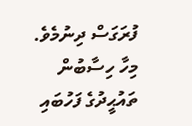ފުރަގަސް ދިނުމެވެ.
މިހާ ހިސާބުން ތައުޙީދުގެ ފަހުބައި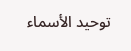توحيد الأسماء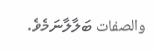والصفات ބަލާލާނަމެވެ.